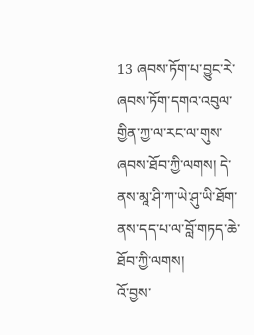13 ཞབས་ཏོག་པ་བྱུང་རེ་ཞབས་ཏོག་དགའ་འབུལ་གྱིན་ཀྱ་ལ་རང་ལ་གུས་ཞབས་ཐོབ་ཀྱི་ལགས། དེ་ནས་མཱ་ཤི་ཀ་ཡེ་ཤུ་ཡི་ཐོག་ནས་དད་པ་ལ་བློ་གཏད་ཆེ་ཐོབ་ཀྱི་ལགས།
འོ་བྱས་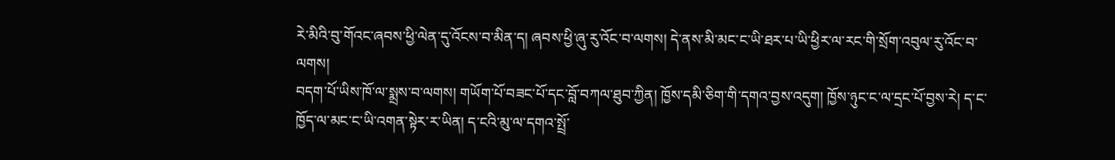རེ་མིའི་བུ་གོའང་ཞབས་ཕྱི་ལེན་དུ་འོངས་བ་མིན་ད། ཞབས་ཕྱི་ཞུ་རུ་འོང་བ་ལགས། དེ་ནས་མི་མང་ང་ཡི་ཐར་པ་ཡི་ཕྱིར་ལ་རང་གི་སྲོག་འབུལ་རུ་འོང་བ་ལགས།
བདག་པོ་ཡིས་ཁོ་ལ་སྨྲས་བ་ལགས། གཡོག་པོ་བཟང་པོ་དང་བློ་བཀལ་ཐུབ་ཀྱིན། ཁྱོས་དམི་ཅིག་གི་དགའ་བྱས་འདུག། ཁྱོས་ཉུང་ང་ལ་དྲང་པོ་བྱས་རེ། ད་ང་ཁྱོད་ལ་མང་ང་ཡི་འགན་སྟེར་ར་ཡིན། ད་ངའི་མུ་ལ་དགའ་སྤྲོ་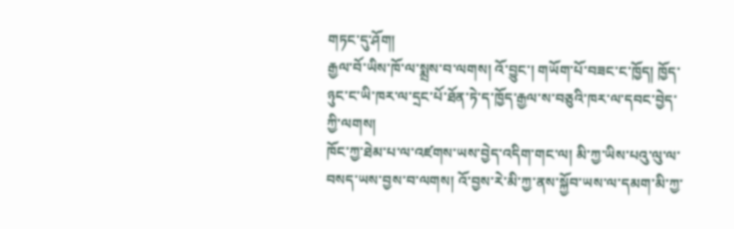གཏང་དུ་ཤོག།
རྒྱལ་བོ་ཡིས་ཁོ་ལ་སྨྲས་བ་ལགས། འོ་བྱུང་། གཡོག་པོ་བཟང་ང་ཁྱོད། ཁྱོད་ཉུང་ང་ཡི་ཁར་ལ་དྲང་པོ་ཐོན་ཏེ་ད་ཁྱོད་རྒྱལ་ས་བཅུའི་ཁར་ལ་དབང་བྱེད་ཀྱི་ལགས།
ཁོང་ཀྱ་ཐེམ་པ་ལ་འཛགས་ཡས་བྱེད་འདིག་གང་ལ། མི་ཀྱ་ཡིས་པའུ་ལུ་ལ་བསད་ཡས་བྱས་བ་ལགས། འོ་བྱས་རེ་མི་ཀྱ་ནས་སྐྱོབ་ཡས་ལ་དམག་མི་ཀྱ་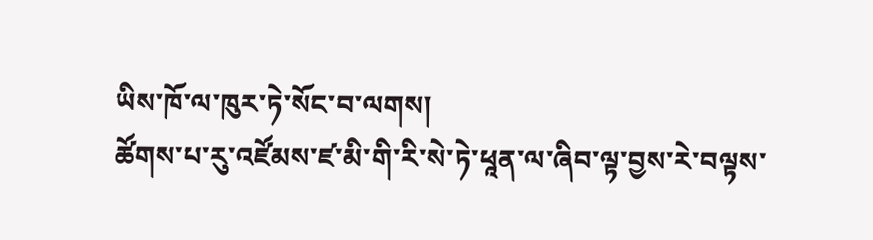ཡིས་ཁོ་ལ་ཁུར་ཏེ་སོང་བ་ལགས།
ཚོགས་པ་རུ་འཛོམས་ཛ་མི་གི་རི་སེ་ཏེ་ཕཱན་ལ་ཞིབ་ལྟ་བྱས་རེ་བལྟས་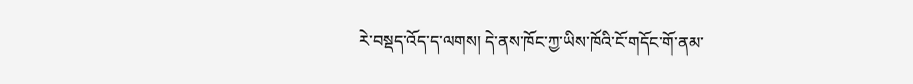རེ་བསྡད་འོད་ད་ལགས། དེ་ནས་ཁོང་ཀྱ་ཡིས་ཁོའི་ངོ་གདོང་གོ་ནམ་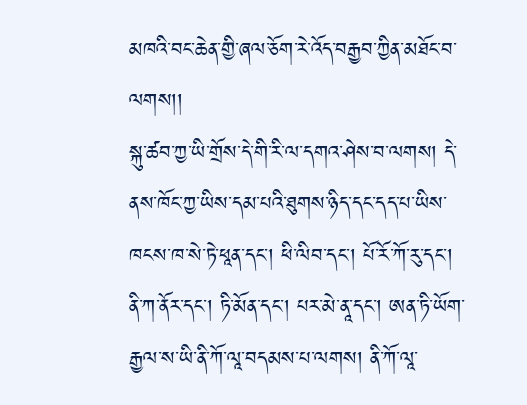མཁའི་བང་ཆེན་གྱི་ཞལ་ཅོག་རེ་འོད་བརྒྱབ་ཀྱིན་མཐོང་བ་ལགས།།
སྐུ་ཚབ་ཀྱ་ཡི་གྲོས་དེ་གི་རི་ལ་དགའ་ཤེས་བ་ལགས། དེ་ནས་ཁོང་ཀྱ་ཡིས་དམ་པའི་ཐུགས་ཉིད་དང་དད་པ་ཡིས་ཁངས་ཁ་སེ་ཏེ་ཕཱན་དང་། ཕི་ལིབ་དང་། པོ་རོ་ཀོ་རུ་དང་། ནི་ཀ་ནོར་དང་། ཏི་མོན་དང་། པར་མེ་ནཱ་དང་། ཨན་ཏི་ཡོག་རྒྱལ་ས་ཡི་ནི་ཀོ་ལཱ་བདམས་པ་ལགས། ནི་ཀོ་ལཱ་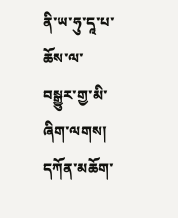ནི་ཡ་ཧུ་དཱ་པ་ཆོས་ལ་བསྒྱུར་གྱ་མི་ཞིག་ལགས།
དཀོན་མཆོག་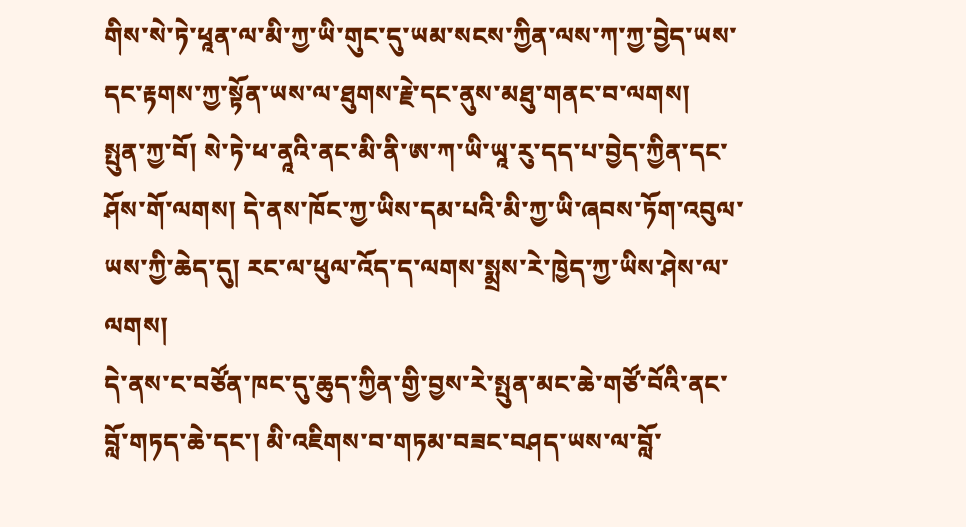གིས་སེ་ཏེ་ཕཱན་ལ་མི་ཀྱ་ཡི་གུང་དུ་ཡམ་སངས་ཀྱིན་ལས་ཀ་ཀྱ་བྱེད་ཡས་དང་རྟགས་ཀྱ་སྟོན་ཡས་ལ་ཐུགས་རྗེ་དང་ནུས་མཐུ་གནང་བ་ལགས།
སྤུན་ཀྱ་བོ། སེ་ཏེ་ཕ་ནཱའི་ནང་མི་ནི་ཨ་ཀ་ཡི་ཡཱ་རུ་དད་པ་བྱེད་ཀྱིན་དང་ཤོས་གོ་ལགས། དེ་ནས་ཁོང་ཀྱ་ཡིས་དམ་པའི་མི་ཀྱ་ཡི་ཞབས་ཏོག་འབུལ་ཡས་ཀྱི་ཆེད་དུ། རང་ལ་ཕུལ་འོད་ད་ལགས་སྨྲས་རེ་ཁྱེད་ཀྱ་ཡིས་ཤེས་ལ་ལགས།
དེ་ནས་ང་བཙོན་ཁང་དུ་ཆུད་ཀྱིན་གྱི་བྱས་རེ་སྤུན་མང་ཆེ་གཙོ་བོའི་ནང་བློ་གཏད་ཆེ་དང་། མི་འཇིགས་བ་གཏམ་བཟང་བཤད་ཡས་ལ་བློ་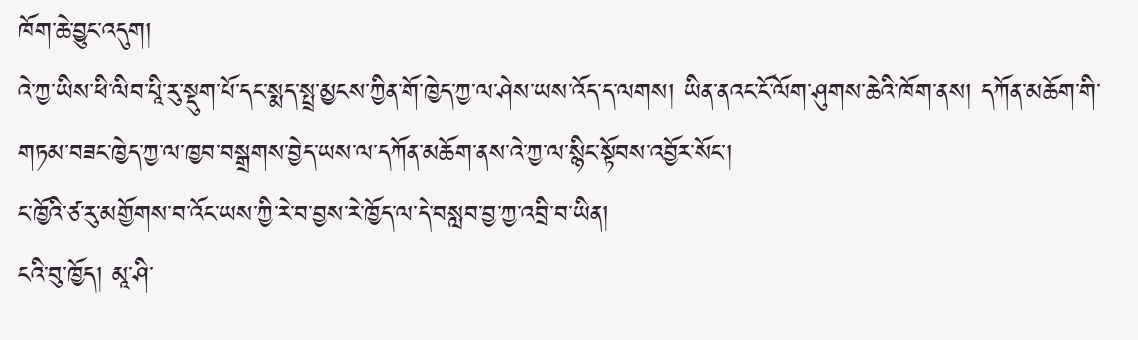ཁོག་ཆེ་བྱུང་འདུག།
འེ་ཀྱ་ཡིས་ཕི་ལིབ་པཱི་རུ་སྡུག་པོ་དང་སྨད་སྤྲ་མྱངས་ཀྱིན་གོ་ཁྱེད་ཀྱ་ལ་ཤེས་ཡས་འོད་ད་ལགས། ཡིན་ནའང་ངོ་ལོག་ཤུགས་ཆེའི་ཁོག་ནས། དཀོན་མཆོག་གི་གཏམ་བཟང་ཁྱེད་ཀྱ་ལ་ཁྱབ་བསྒྲགས་བྱེད་ཡས་ལ་དཀོན་མཆོག་ནས་འེ་ཀྱ་ལ་སྙིང་སྟོབས་འབྱོར་སོང་།
ང་ཁྱོའི་ཙ་རུ་མགྱོགས་བ་འོང་ཡས་ཀྱི་རེ་བ་བྱས་རེ་ཁྱོད་ལ་དེ་བསླབ་བྱ་ཀྱ་འབྲི་བ་ཡིན།
ངའི་བུ་ཁྱོད། མཱ་ཤི་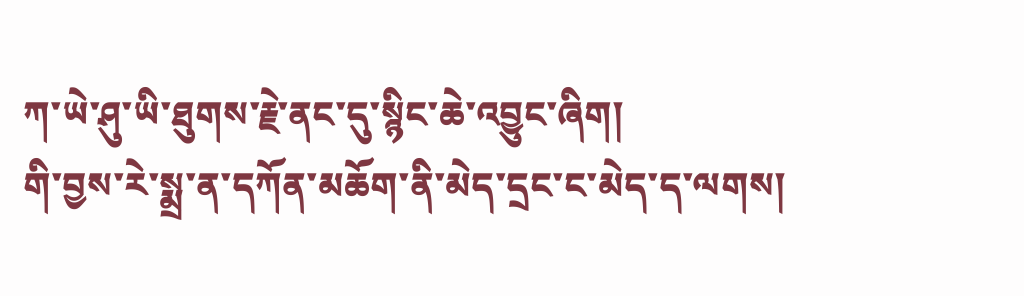ཀ་ཡེ་ཤུ་ཡི་ཐུགས་རྗེ་ནང་དུ་སྙིང་ཆེ་འབྱུང་ཞིག།
གི་བྱས་རེ་སྨྲ་ན་དཀོན་མཆོག་ནི་མེད་དྲང་ང་མེད་ད་ལགས།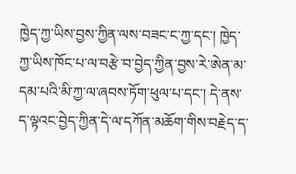ཁྱེད་ཀྱ་ཡིས་བྱས་ཀྱིན་ལས་བཟང་ང་ཀྱ་དང་། ཁྱེད་ཀྱ་ཡིས་ཁོང་པ་ལ་བརྩེ་བ་བྱེད་ཀྱིན་བྱས་རེ་ཨེན་མ་དམ་པའི་མི་ཀྱ་ལ་ཞབས་ཏོག་ཕུལ་པ་དང་། དེ་ནས་ད་ལྟའང་བྱེད་ཀྱིན་དེ་ལ་དཀོན་མཆོག་གིས་བརྗེད་ད་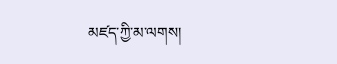མཛད་ཀྱི་མ་ལགས།